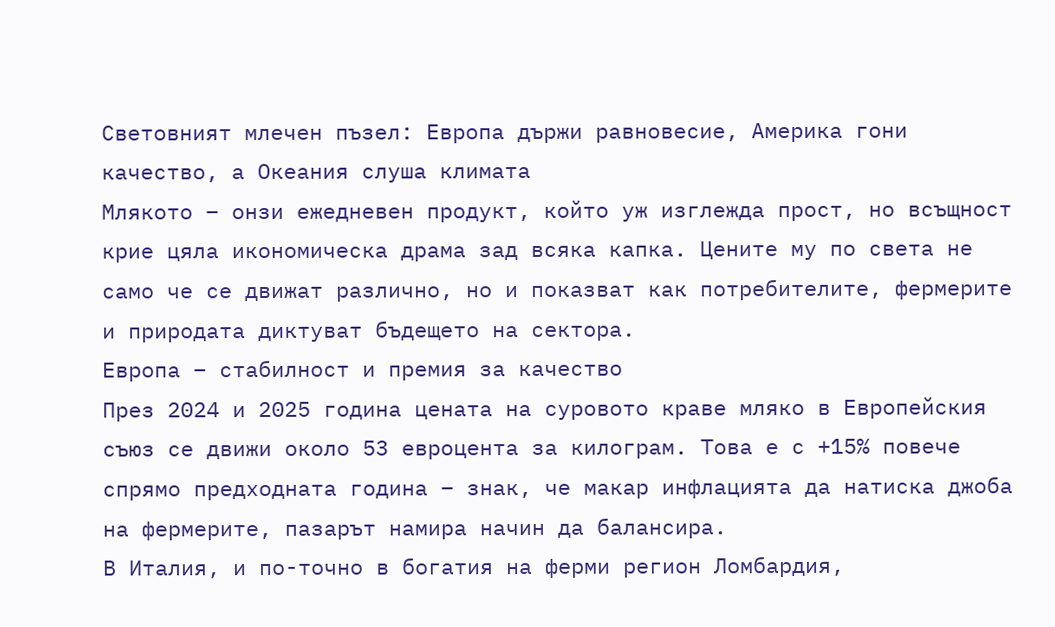Световният млечен пъзел: Европа държи равновесие, Америка гони качество, а Океания слуша климата
Млякото – онзи ежедневен продукт, който уж изглежда прост, но всъщност крие цяла икономическа драма зад всяка капка. Цените му по света не само че се движат различно, но и показват как потребителите, фермерите и природата диктуват бъдещето на сектора.
Европа – стабилност и премия за качество
През 2024 и 2025 година цената на суровото краве мляко в Европейския съюз се движи около 53 евроцента за килограм. Това е с +15% повече спрямо предходната година – знак, че макар инфлацията да натиска джоба на фермерите, пазарът намира начин да балансира.
В Италия, и по-точно в богатия на ферми регион Ломбардия,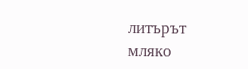литърът мляко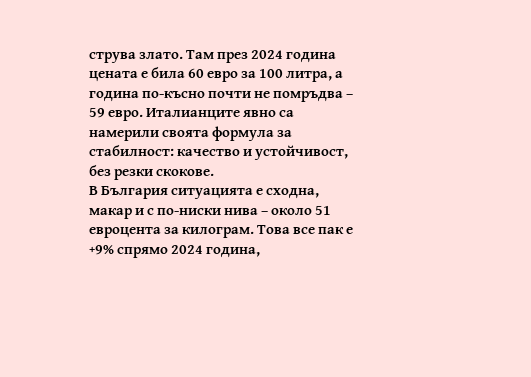струва злато. Там през 2024 година цената е била 60 евро за 100 литра, а година по-късно почти не помръдва – 59 евро. Италианците явно са намерили своята формула за стабилност: качество и устойчивост, без резки скокове.
В България ситуацията е сходна, макар и с по-ниски нива – около 51 евроцента за килограм. Това все пак е +9% спрямо 2024 година,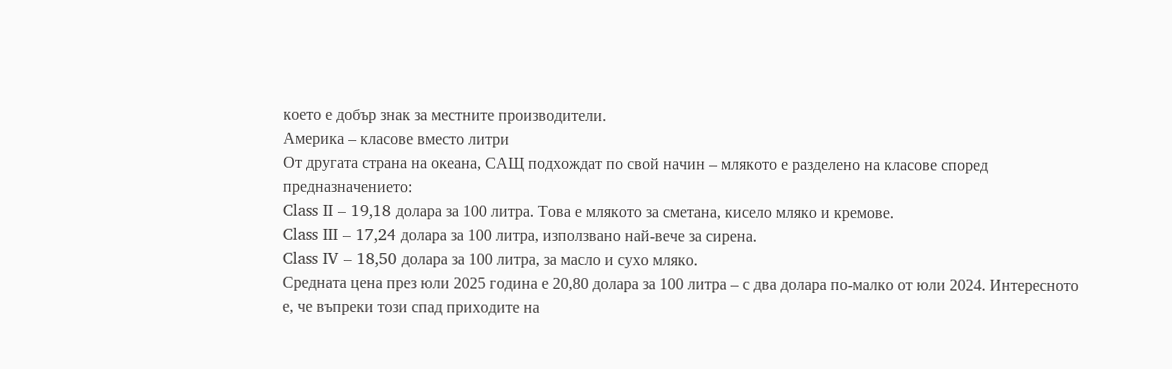което е добър знак за местните производители.
Америка – класове вместо литри
От другата страна на океана, САЩ подхождат по свой начин – млякото е разделено на класове според предназначението:
Class II – 19,18 долара за 100 литра. Това е млякото за сметана, кисело мляко и кремове.
Class III – 17,24 долара за 100 литра, използвано най-вече за сирена.
Class IV – 18,50 долара за 100 литра, за масло и сухо мляко.
Средната цена през юли 2025 година е 20,80 долара за 100 литра – с два долара по-малко от юли 2024. Интересното е, че въпреки този спад приходите на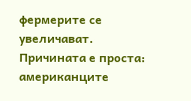фермерите се увеличават. Причината е проста: американците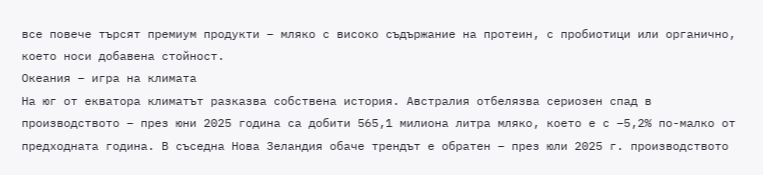все повече търсят премиум продукти – мляко с високо съдържание на протеин, с пробиотици или органично, което носи добавена стойност.
Океания – игра на климата
На юг от екватора климатът разказва собствена история. Австралия отбелязва сериозен спад в производството – през юни 2025 година са добити 565,1 милиона литра мляко, което е с –5,2% по-малко от предходната година. В съседна Нова Зеландия обаче трендът е обратен – през юли 2025 г. производството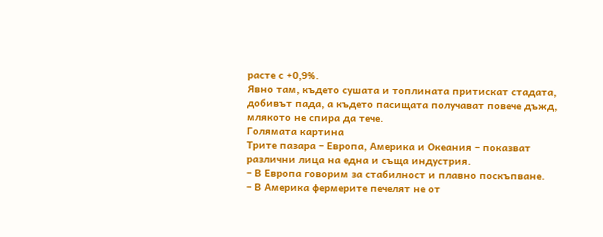расте с +0,9%.
Явно там, където сушата и топлината притискат стадата, добивът пада, а където пасищата получават повече дъжд, млякото не спира да тече.
Голямата картина
Трите пазара – Европа, Америка и Океания – показват различни лица на една и съща индустрия.
– В Европа говорим за стабилност и плавно поскъпване.
– В Америка фермерите печелят не от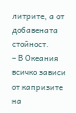литрите, а от добавената стойност.
– В Океания всичко зависи от капризите на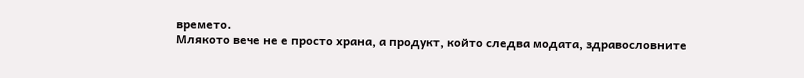времето.
Млякото вече не е просто храна, а продукт, който следва модата, здравословните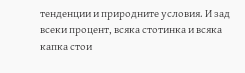тенденции и природните условия. И зад всеки процент, всяка стотинка и всяка капка стои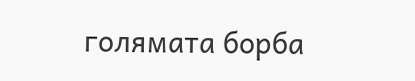голямата борба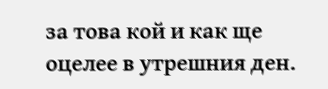за това кой и как ще оцелее в утрешния ден.